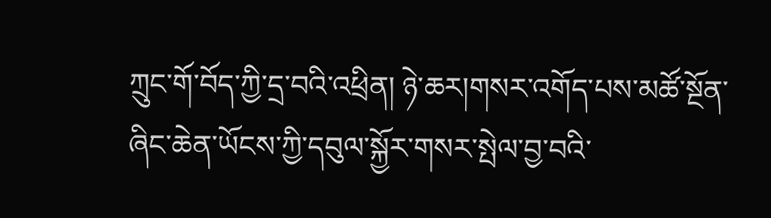ཀྲུང་གོ་བོད་ཀྱི་དྲ་བའི་འཕྲིན། ཉེ་ཆར།གསར་འགོད་པས་མཚོ་སྔོན་ཞིང་ཆེན་ཡོངས་ཀྱི་དབུལ་སྐྱོར་གསར་སྤེལ་བྱ་བའི་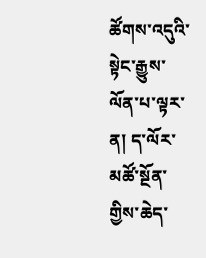ཚོགས་འདུའི་སྟེང་རྒྱུས་ལོན་པ་ལྟར་ན། ད་ལོར་མཚོ་སྔོན་གྱིས་ཆེད་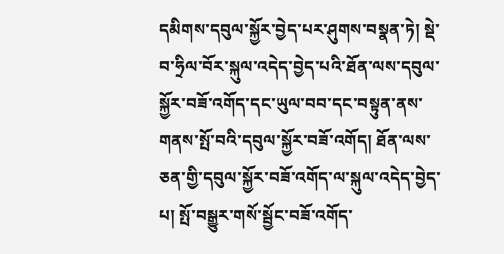དམིགས་དབུལ་སྐྱོར་བྱེད་པར་ཤུགས་བསྣན་ཏེ། སྡེ་བ་ཧྲིལ་བོར་སྐུལ་འདེད་བྱེད་པའི་ཐོན་ལས་དབུལ་སྐྱོར་བཟོ་འགོད་དང་ཡུལ་བབ་དང་བསྟུན་ནས་གནས་སྤོ་བའི་དབུལ་སྐྱོར་བཟོ་འགོད། ཐོན་ལས་ཅན་གྱི་དབུལ་སྐྱོར་བཟོ་འགོད་ལ་སྐུལ་འདེད་བྱེད་པ། སྤོ་བསྒྱུར་གསོ་སྦྱོང་བཟོ་འགོད་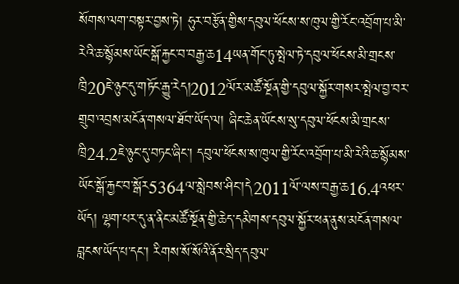སོགས་ལག་བསྟར་བྱས་ཏེ། ཧུར་བརྩོན་གྱིས་དབུལ་ཕོངས་ས་ཁུལ་གྱི་རོང་འབྲོག་པ་མི་རེའི་ཆ་སྙོམས་ཡོང་སྒོ་རྐྱང་བ་བརྒྱ་ཆ14ཡན་གོང་ཏུ་སྤེལ་ཏེ་དབུལ་ཕོངས་མི་གྲངས་ཁྲི20ཇེ་ཉུང་དུ་གཏོང་རྒྱུ་རེད།2012ལོར་མཚོ་སྔོན་གྱི་དབུལ་སྐྱོར་གསར་སྤེལ་བྱ་བར་གྲུབ་འབྲས་མངོན་གསལ་ཐོབ་ཡོད་ལ། ཞིང་ཆེན་ཡོངས་སུ་དབུལ་ཕོངས་མི་གྲངས་ཁྲི24.2ཇེ་ཉུང་དུ་བཏང་ཞིང་། དབུལ་ཕོངས་ས་ཁུལ་གྱི་རོང་འབྲོག་པ་མི་རེའི་ཆ་སྙོམས་ཡོང་སྒོ་རྐྱང་བ་སྒོར5364ལ་སླེབས་ཤིང་།དེ2011ལོ་ལས་བརྒྱ་ཆ16.4འཕར་ཡོད། ལྷག་པར་དུ་ན་ནིང་མཚོ་སྔོན་གྱི་ཆེད་དམིགས་དབུལ་སྐྱོར་ཕན་ནུས་མངོན་གསལ་བླངས་ཡོད་པ་དང་། རིགས་སོ་སོའི་ནོར་སྲིད་དབུལ་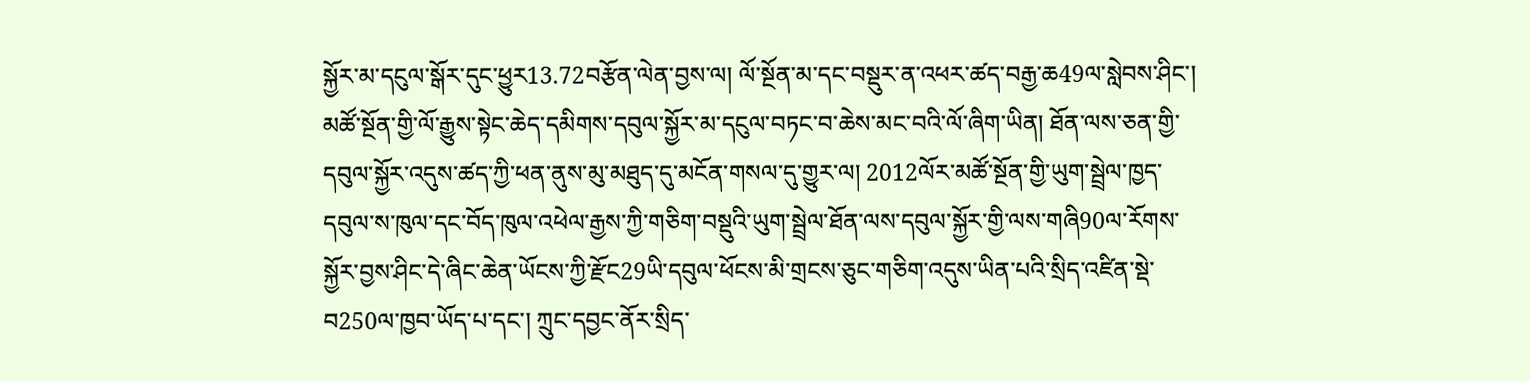སྐྱོར་མ་དངུལ་སྒོར་དུང་ཕྱུར13.72བརྩོན་ལེན་བྱས་ལ། ལོ་སྔོན་མ་དང་བསྡུར་ན་འཕར་ཚད་བརྒྱ་ཆ49ལ་སླེབས་ཤིང་། མཚོ་སྔོན་གྱི་ལོ་རྒྱུས་སྟེང་ཆེད་དམིགས་དབུལ་སྐྱོར་མ་དངུལ་བཏང་བ་ཆེས་མང་བའི་ལོ་ཞིག་ཡིན། ཐོན་ལས་ཅན་གྱི་དབུལ་སྐྱོར་འདུས་ཚད་ཀྱི་ཕན་ནུས་མུ་མཐུད་དུ་མངོན་གསལ་དུ་གྱུར་ལ། 2012ལོར་མཚོ་སྔོན་གྱི་ཡུག་སྦྲེལ་ཁྱད་དབུལ་ས་ཁུལ་དང་བོད་ཁུལ་འཕེལ་རྒྱས་ཀྱི་གཅིག་བསྡུའི་ཡུག་སྦྲེལ་ཐོན་ལས་དབུལ་སྐྱོར་གྱི་ལས་གཞི90ལ་རོགས་སྐྱོར་བྱས་ཤིང་དེ་ཞིང་ཆེན་ཡོངས་ཀྱི་རྫོང29ཡི་དབུལ་ཕོངས་མི་གྲངས་ཅུང་གཅིག་འདུས་ཡིན་པའི་སྲིད་འཛིན་སྡེ་བ250ལ་ཁྱབ་ཡོད་པ་དང་། ཀྲུང་དབྱང་ནོར་སྲིད་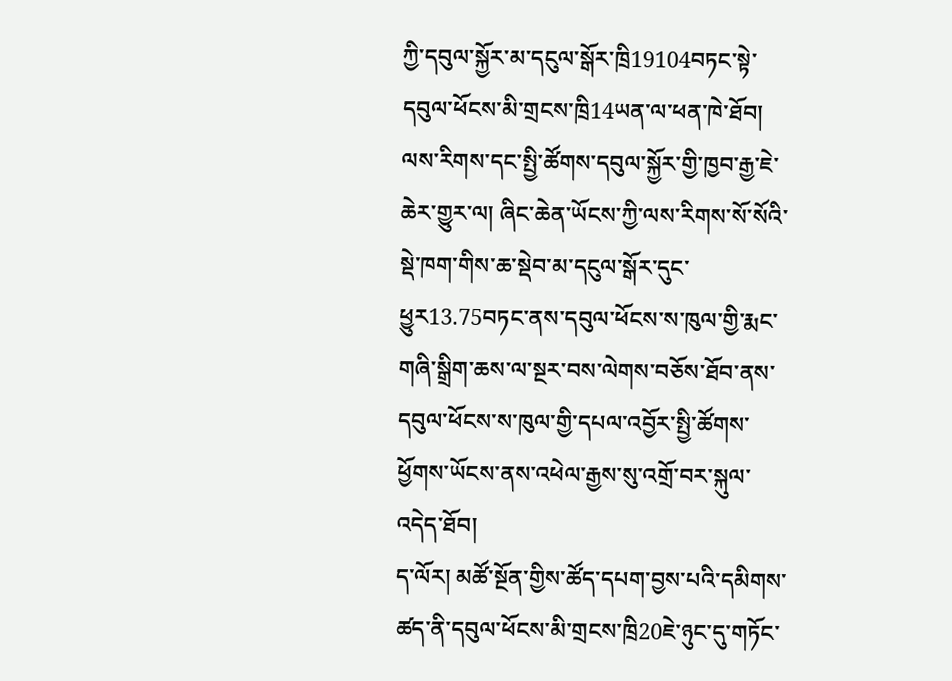ཀྱི་དབུལ་སྐྱོར་མ་དངུལ་སྒོར་ཁྲི19104བཏང་སྟེ་དབུལ་ཕོངས་མི་གྲངས་ཁྲི14ཡན་ལ་ཕན་ཁེ་ཐོབ། ལས་རིགས་དང་སྤྱི་ཚོགས་དབུལ་སྐྱོར་གྱི་ཁྱབ་རྒྱ་ཇེ་ཆེར་གྱུར་ལ། ཞིང་ཆེན་ཡོངས་ཀྱི་ལས་རིགས་སོ་སོའི་སྡེ་ཁག་གིས་ཆ་སྡེབ་མ་དངུལ་སྒོར་དུང་ཕྱུར13.75བཏང་ནས་དབུལ་ཕོངས་ས་ཁུལ་གྱི་རྨང་གཞི་སྒྲིག་ཆས་ལ་སྔར་བས་ལེགས་བཅོས་ཐོབ་ནས་དབུལ་ཕོངས་ས་ཁུལ་གྱི་དཔལ་འབྱོར་སྤྱི་ཚོགས་ཕྱོགས་ཡོངས་ནས་འཕེལ་རྒྱས་སུ་འགྲོ་བར་སྐུལ་འདེད་ཐོབ།
ད་ལོར། མཚོ་སྔོན་གྱིས་ཚོད་དཔག་བྱས་པའི་དམིགས་ཚད་ནི་དབུལ་ཕོངས་མི་གྲངས་ཁྲི20ཇེ་ཉུང་དུ་གཏོང་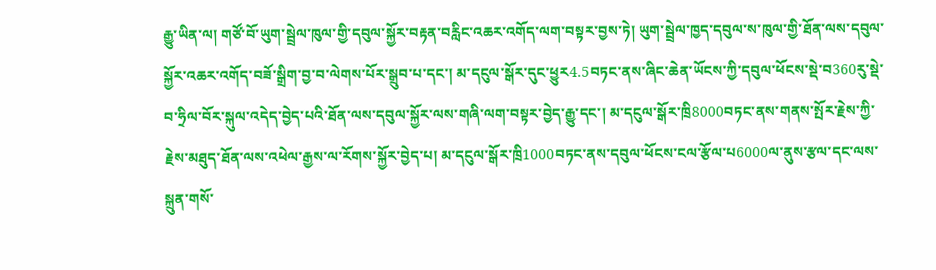རྒྱུ་ཡིན་ལ། གཙོ་བོ་ཡུག་སྦྲེལ་ཁུལ་གྱི་དབུལ་སྐྱོར་བརྟན་བརླིང་འཆར་འགོད་ལག་བསྟར་བྱས་ཏེ། ཡུག་སྦྲེལ་ཁྱད་དབུལ་ས་ཁུལ་གྱི་ཐོན་ལས་དབུལ་སྐྱོར་འཆར་འགོད་བཟོ་སྒྲིག་བྱ་བ་ལེགས་པོར་སྒྲུབ་པ་དང་། མ་དངུལ་སྒོར་དུང་ཕྱུར4.5བཏང་ནས་ཞིང་ཆེན་ཡོངས་ཀྱི་དབུལ་ཕོངས་སྡེ་བ360རུ་སྡེ་བ་ཧྲིལ་བོར་སྐུལ་འདེད་བྱེད་པའི་ཐོན་ལས་དབུལ་སྐྱོར་ལས་གཞི་ལག་བསྟར་བྱེད་རྒྱུ་དང་། མ་དངུལ་སྒོར་ཁྲི8000བཏང་ནས་གནས་སྤོར་རྗེས་ཀྱི་རྗེས་མཐུད་ཐོན་ལས་འཕེལ་རྒྱས་ལ་རོགས་སྐྱོར་བྱེད་པ། མ་དངུལ་སྒོར་ཁྲི1000བཏང་ནས་དབུལ་ཕོངས་ངལ་རྩོལ་པ6000ལ་ནུས་རྩལ་དང་ལས་སྐྲུན་གསོ་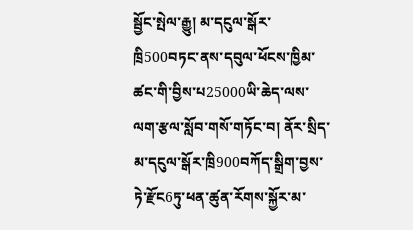སྦྱོང་སྤེལ་རྒྱུ། མ་དངུལ་སྒོར་ཁྲི500བཏང་ནས་དབུལ་ཕོངས་ཁྱིམ་ཚང་གི་བྱིས་པ25000ཡི་ཆེད་ལས་ལག་རྩལ་སློབ་གསོ་གཏོང་བ། ནོར་སྲིད་མ་དངུལ་སྒོར་ཁྲི900བཀོད་སྒྲིག་བྱས་ཏེ་རྫོང6ཏུ་ཕན་ཚུན་རོགས་སྐྱོར་མ་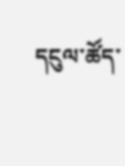དངུལ་ཚོད་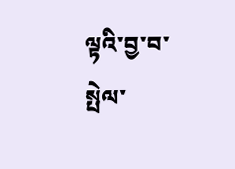ལྟའི་བྱ་བ་སྤེལ་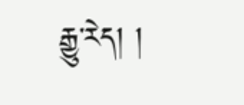རྒྱུ་རེད། །